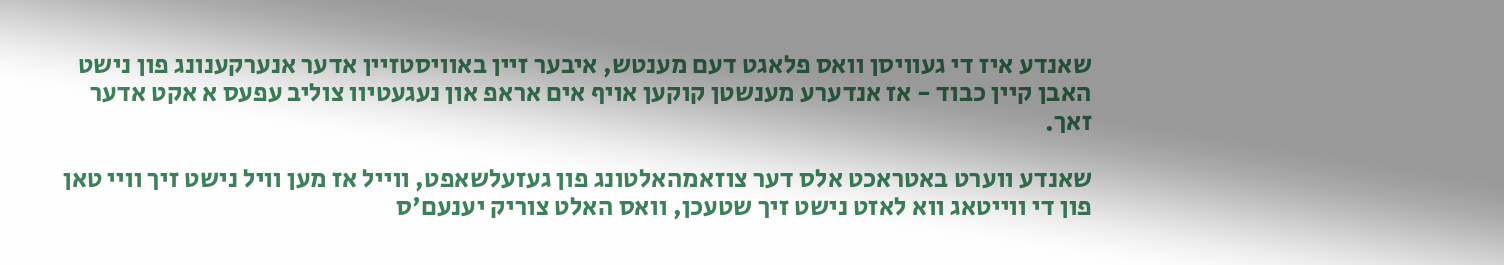שאנדע איז די געוויסן וואס פלאגט דעם מענטש, איבער זיין באוויסטזיין אדער אנערקענונג פון נישט האבן קיין כבוד - אז אנדערע מענשטן קוקען אויף אים אראפ און נעגעטיוו צוליב עפעס א אקט אדער זאך.

שאנדע ווערט באטראכט אלס דער צוזאמהאלטונג פון געזעלשאפט, ווייל אז מען וויל נישט זיך וויי טאן פון די ווייטאג ווא לאזט נישט זיך שטעכן, וואס האלט צוריק יענעם'ס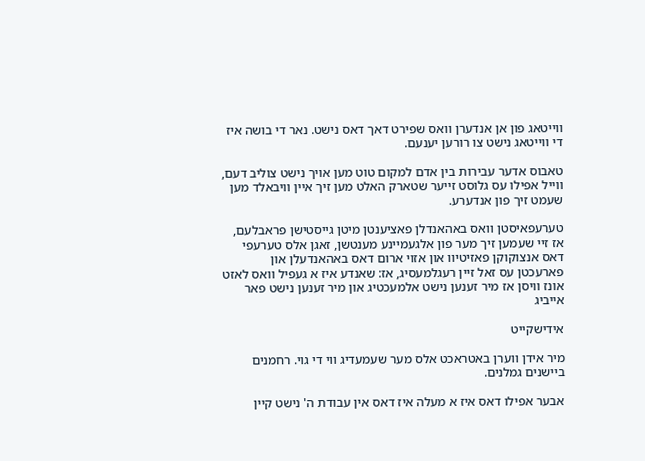ווייטאג פון אן אנדערן וואס שפירט דאך דאס נישט. נאר די בושה איז די ווייטאג נישט צו רורען יענעם.

טאבוס אדער עבירות בין אדם למקום טוט מען אויך נישט צוליב דעם, ווייל אפילו עס גלוסט זייער שטארק האלט מען זיך איין וויבאלד מען שעמט זיך פון אנדערע.

טערעפאיסטן וואס באהאנדלן פאציענטן מיטן גייסטישן פראבלעם, אז זיי שעמען זיך מער פון אלגעמיינע מענטשן, זאגן אלס טערעפי דאס אנצוקוקן פאזיטיוו און אזוי ארום דאס באהאנדעלן און פארעכטן עס זאל זיין רעגלמעסיג, אז: שאנדע איז א געפיל וואס לאזט אונז וויסן אז מיר זענען נישט אלמעכטיג און מיר זענען נישט פאר אייביג

אידישקייט

מיר אידן ווערן באטראכט אלס מער שעמעדיג ווי די גוי. רחמנים ביישנים גמלנים.

אבער אפילו דאס איז א מעלה איז דאס אין עבודת ה' נישט קיין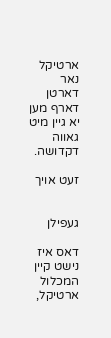ארטיקל נאר דארטן דארף מען יא גיין מיט גאווה דקדושה.

זעט אויך


געפילן

דאס איז נישט קיין המכלול ארטיקל,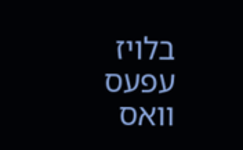בלויז עפעס וואס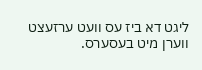ליגט דא ביז עס וועט ערזעצט ווערן מיט בעסערס.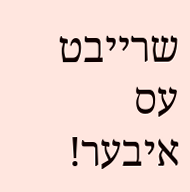שרייבט עס איבער!